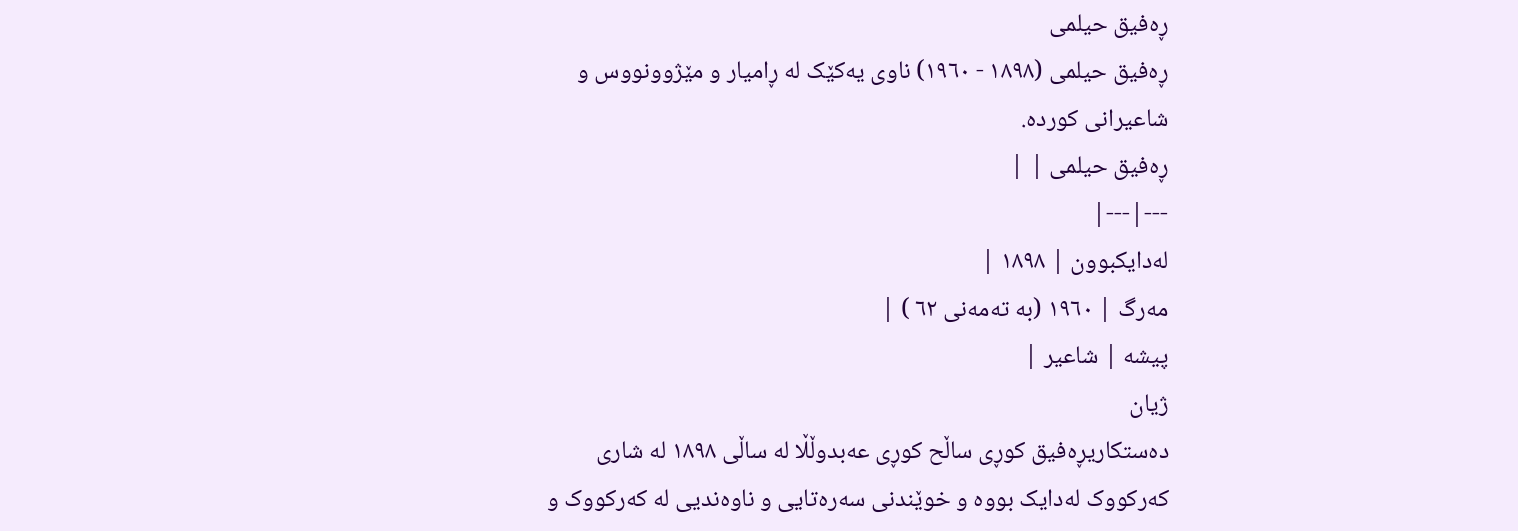ڕەفیق حیلمی
ڕەفیق حیلمی (١٨٩٨ - ١٩٦٠) ناوی یەکێک لە ڕامیار و مێژوونووس و شاعیرانی کوردە.
ڕەفیق حیلمی | |
---|---|
لەدایکبوون | ١٨٩٨ |
مەرگ | ١٩٦٠ (بە تەمەنی ٦٢ ) |
پیشە | شاعیر |
ژیان
دەستکاریڕەفیق کوڕی ساڵح کوڕی عەبدوڵڵا لە ساڵی ١٨٩٨ لە شاری کەرکووک لەدایک بووە و خوێندنی سەرەتایی و ناوەندیی لە کەرکووک و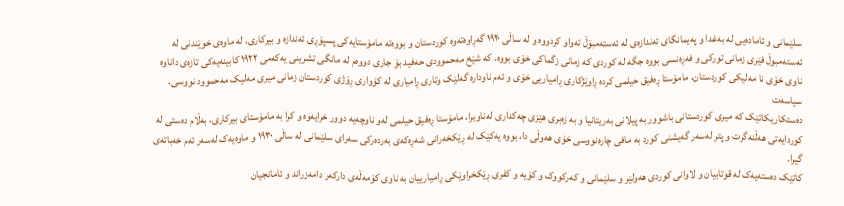سلێمانی و ئامادەیی لە بەغدا و پەیمانگای ئەندازەی لە ئەستەمبۆڵ تەواو کردووە و لە ساڵی ١٩٢٠ گەڕاوەتەوە کوردستان و بووەتە مامۆستایەکی پسپۆڕی ئەندازە و بیرکاری. لە ماوەی خوێندنی لە ئەستەمبوڵ فێری زمانی تورکی و فەڕەنسی بووە جگە لە کوردی کە زمانی زگماکی خۆی بووە. کە شێخ مەحموودی حەفید بۆ جاری دووەم لە مانگی تشرینی یەکەمی ١٩٢٢ کابینەیەکی تازەی داناوە ناوی خۆی نا مەلیکی کوردستان، مامۆستا ڕەفیق حیلمی کردە ڕاوێژکاری ڕامیاریی خۆی و ئەم ناودارە گەلێک وتاری ڕامیاری لە کۆواری ڕۆژی کوردستان زمانی میری مەلیک مەحموود نووسی.
سیاسەت
دەستکاریکاتێک کە میری کوردستانی باشوور بە پیلانی بەریتانیا و بە زەبری ھێزی چەکداری لەناوبرا، مامۆستا ڕەفیق حیلمی لەو ناوچەیە دوور خرایەوە و کرا بە مامۆستای بیرکاری، بەڵام دەستی لە کوردایەتی ھەڵنەگرت و پتر لەسەر گەیشنی کورد بە مافی چارەنووسی خۆی ھەوڵی دا، بووە یەکێک لە ڕێکخەرانی شەڕەکەی بەردەرکی سەرای سلێمانی لە ساڵی ١٩٣٠ و ماوەیەک لەسەر ئەم خەباتەی گیرا.
کاتێک دەستەیەک لە قوتابیان و لاوانی کوردی ھەولێر و سلێمانی و کەرکووک و کۆیە و کفری ڕێکخراوێکی ڕامیارییان بە ناوی کۆمەڵەی دارکەر دامەزراند و ئامانجیان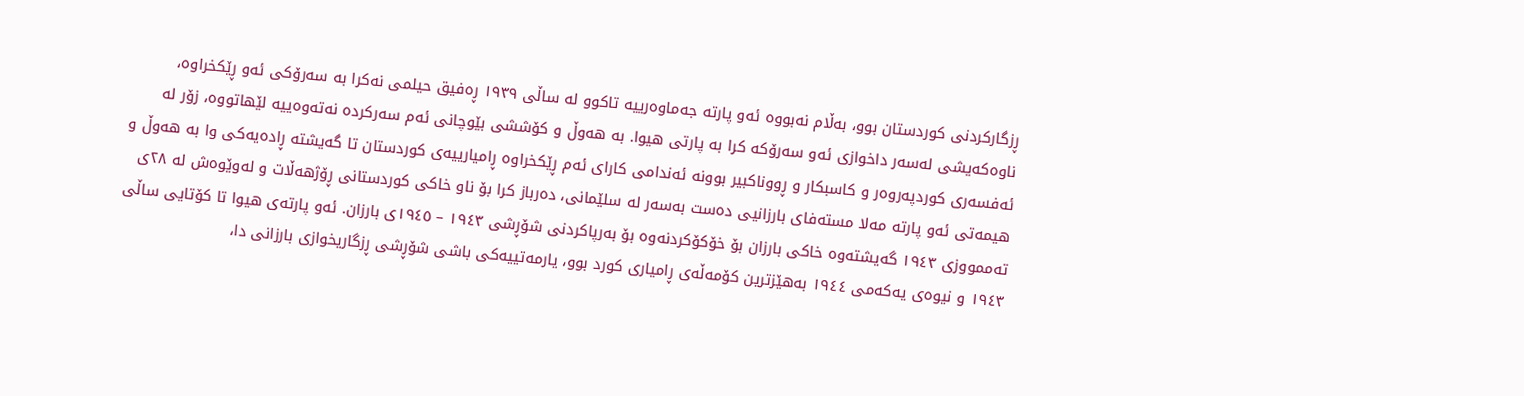ڕزگارکردنی کوردستان بوو، بەڵام نەبووە ئەو پارتە جەماوەرییە تاکوو لە ساڵی ١٩٣٩ ڕەفیق حیلمی نەکرا بە سەرۆکی ئەو ڕێکخراوە، ناوەکەیشی لەسەر داخوازی ئەو سەرۆکە کرا بە پارتی ھیوا. بە ھەوڵ و کۆششی بێوچانی ئەم سەرکردە نەتەوەییە لێھاتووە، زۆر لە ئەفسەری کوردپەروەر و کاسبکار و ڕووناکبیر بوونە ئەندامی کارای ئەم ڕێکخراوە ڕامیارییەی کوردستان تا گەیشتە ڕادەیەکی وا بە ھەوڵ و ھیمەتی ئەو پارتە مەلا مستەفای بارزانیی دەست بەسەر لە سلێمانی، دەرباز کرا بۆ ناو خاکی کوردستانی ڕۆژھەڵات و لەوێوەش لە ٢٨ی تەممووزی ١٩٤٣ گەیشتەوە خاکی بارزان بۆ خۆکۆکردنەوە بۆ بەرپاکردنی شۆڕشی ١٩٤٣ – ١٩٤٥ی بارزان. ئەو پارتەی ھیوا تا کۆتایی ساڵی ١٩٤٣ و نیوەی یەکەمی ١٩٤٤ بەھێزترین کۆمەڵەی ڕامیاری کورد بوو، یارمەتییەکی باشی شۆڕشی ڕزگاریخوازی بارزانی دا،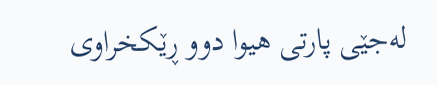لەجێی پارتی ھیوا دوو ڕێکخراوی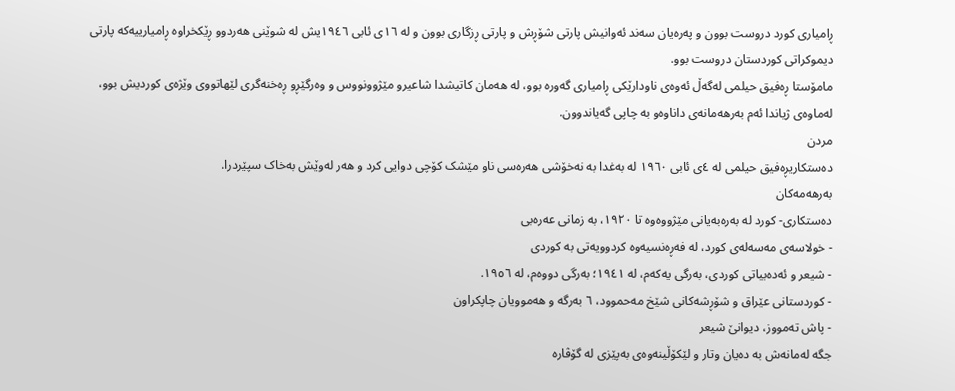ڕامیاری کورد دروست بوون و پەرەیان سەند ئەوانیش پارتی شۆڕش و پارتی ڕزگاری بوون و لە ١٦ی ئابی ١٩٤٦یش لە شوێنی ھەردوو ڕێکخراوە ڕامیارییەکە پارتی دیموکراتی کوردستان دروست بوو.
مامۆستا ڕەفیق حیلمی لەگەڵ ئەوەی ناودارێکی ڕامیاری گەورە بوو، لە ھەمان کاتیشدا شاعیرو مێژوونووس و وەرگێڕو ڕەخنەگری لێھاتووی وێژەی کوردیش بوو، لەماوەی ژیاندا ئەم بەرھەمانەی داناوەو بە چاپی گەیاندوون.
مردن
دەستکاریڕەفیق حیلمی لە ٤ی ئابی ١٩٦٠ لە بەغدا بە نەخۆشی ھەرەسی ناو مێشک کۆچی دوایی کرد و ھەر لەوێش بەخاک سپێردرا.
بەرھەمەکان
دەستکاری- کورد لە بەرەبەیانی مێژووەوە تا ١٩٢٠، بە زمانی عەرەبی
- خولاسەی مەسەلەی کورد، لە فەڕەنسیەوە کردوویەتی بە کوردی
- شیعر و ئەدەبیاتی کوردی، بەرگی یەکەم، لە ١٩٤١؛ بەرگی دووەم، لە ١٩٥٦.
- کوردستانی عێراق و شۆڕشەکانی شێخ مەحموود، ٦ بەرگە و ھەموویان چاپکراون
- پاش تەمووز، دیوانێ شیعر
جگە لەمانەش بە دەیان وتار و لێکۆڵینەوەی بەپێزی لە گۆڤارە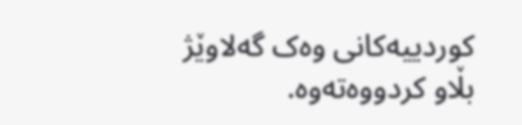کوردییەکانی وەک گەلاوێژ بڵاو کردووەتەوە.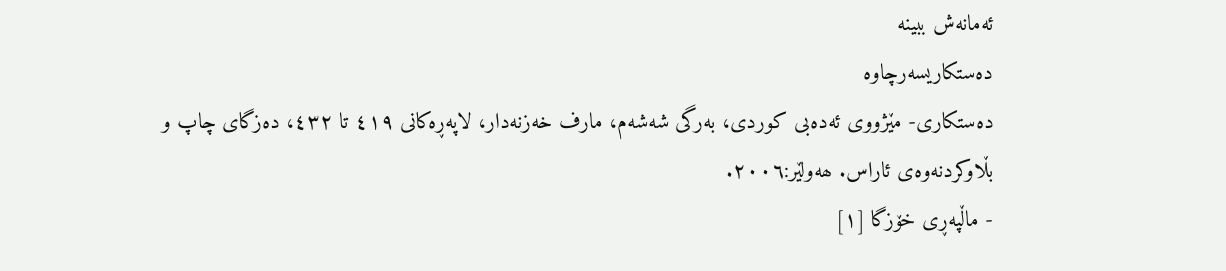ئەمانەش ببینە
دەستکاریسەرچاوە
دەستکاری- مێژووی ئەدەبی کوردی، بەرگی شەشەم، مارف خەزنەدار، لاپەڕەکانی ٤١٩ تا ٤٣٢، دەزگای چاپ و بڵاوکردنەوەی ئاراس. ھەولێر:٢٠٠٦.
- ماڵپەڕی خۆزگا [١]